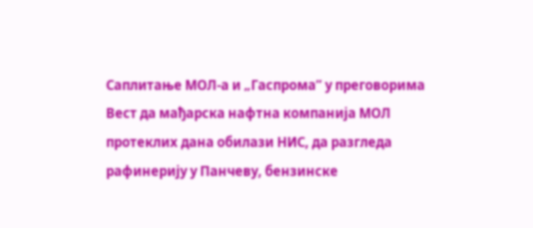Саплитање МОЛ-а и „Гаспрома” у преговорима
Вест да мађарска нафтна компанија МОЛ протеклих дана обилази НИС, да разгледа рафинерију у Панчеву, бензинске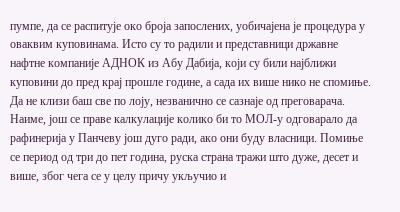пумпе, да се распитује око броја запослених, уобичајена је процедура у оваквим куповинама. Исто су то радили и представници државне нафтне компаније АДНОК из Абу Дабија, који су били најближи куповини до пред крај прошле године, а сада их више нико не спомиње.
Да не клизи баш све по лоју, незванично се сазнаје од преговарача. Наиме, још се праве калкулације колико би то МОЛ-у одговарало да рафинерија у Панчеву још дуго ради, ако они буду власници. Помиње се период од три до пет година, руска страна тражи што дуже, десет и више, због чега се у целу причу укључио и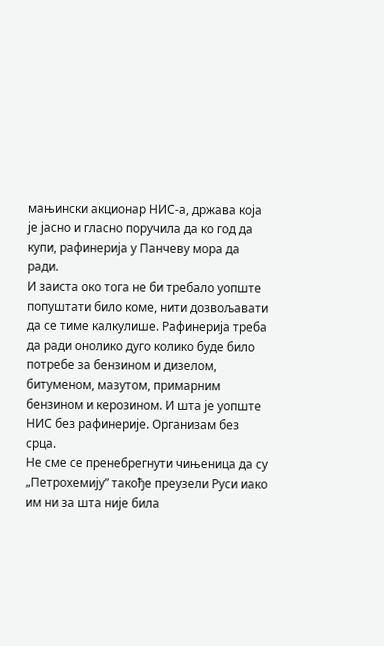мањински акционар НИС-а, држава која је јасно и гласно поручила да ко год да купи, рафинерија у Панчеву мора да ради.
И заиста око тога не би требало уопште попуштати било коме, нити дозвољавати да се тиме калкулише. Рафинерија треба да ради онолико дуго колико буде било потребе за бензином и дизелом, битуменом, мазутом, примарним бензином и керозином. И шта је уопште НИС без рафинерије. Организам без срца.
Не сме се пренебрегнути чињеница да су „Петрохемију” такође преузели Руси иако им ни за шта није била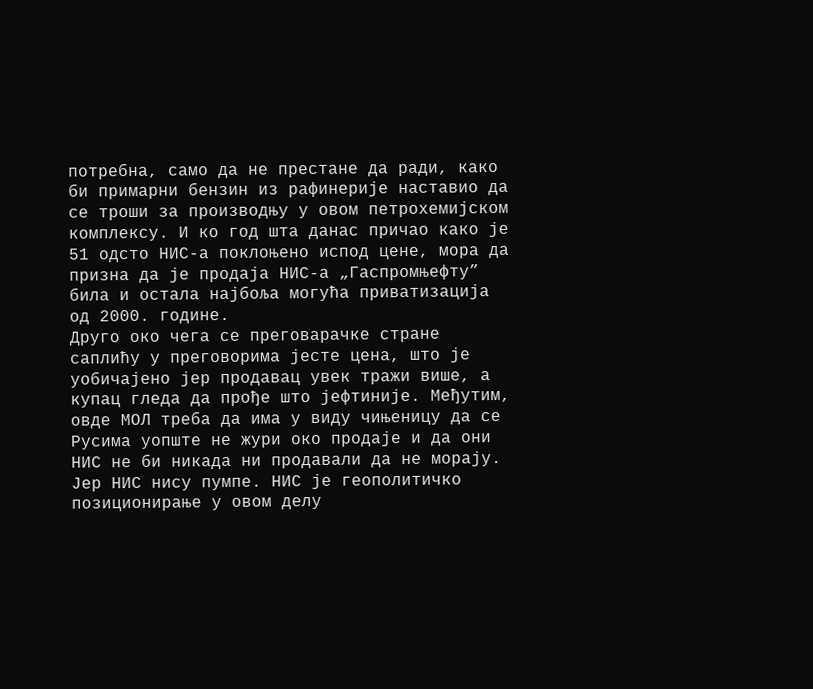потребна, само да не престане да ради, како би примарни бензин из рафинерије наставио да се троши за производњу у овом петрохемијском комплексу. И ко год шта данас причао како је 51 одсто НИС-а поклоњено испод цене, мора да призна да је продаја НИС-а „Гаспромњефту” била и остала најбоља могућа приватизација од 2000. године.
Друго око чега се преговарачке стране саплићу у преговорима јесте цена, што је уобичајено јер продавац увек тражи више, а купац гледа да прође што јефтиније. Међутим, овде МОЛ треба да има у виду чињеницу да се Русима уопште не жури око продаје и да они НИС не би никада ни продавали да не морају. Јер НИС нису пумпе. НИС је геополитичко позиционирање у овом делу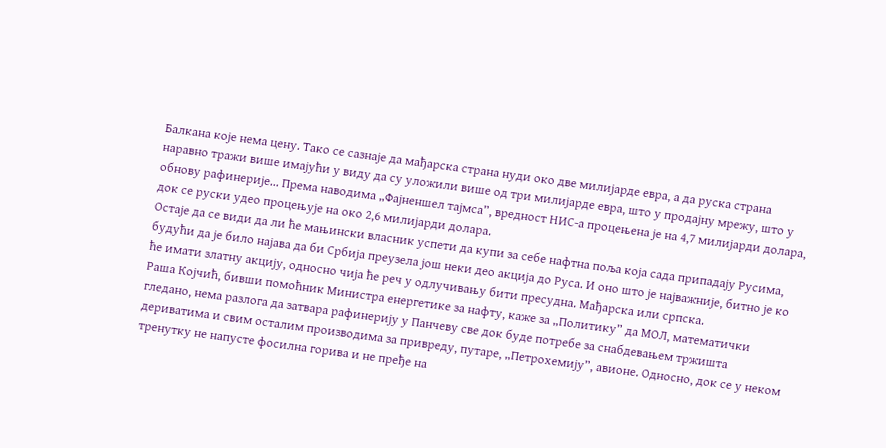Балкана које нема цену. Тако се сазнаје да мађарска страна нуди око две милијарде евра, а да руска страна наравно тражи више имајући у виду да су уложили више од три милијарде евра, што у продајну мрежу, што у обнову рафинерије... Према наводима „Фајненшел тајмса”, вредност НИС-а процењена је на 4,7 милијарди долара, док се руски удео процењује на око 2,6 милијарди долара.
Остаје да се види да ли ће мањински власник успети да купи за себе нафтна поља која сада припадају Русима, будући да је било најава да би Србија преузела још неки део акција до Руса. И оно што је најважније, битно је ко ће имати златну акцију, односно чија ће реч у одлучивању бити пресудна. Мађарска или српска.
Раша Којчић, бивши помоћник Министра енергетике за нафту, каже за „Политику” да МОЛ, математички гледано, нема разлога да затвара рафинерију у Панчеву све док буде потребе за снабдевањем тржишта дериватима и свим осталим производима за привреду, путаре, „Петрохемију”, авионе. Односно, док се у неком тренутку не напусте фосилна горива и не пређе на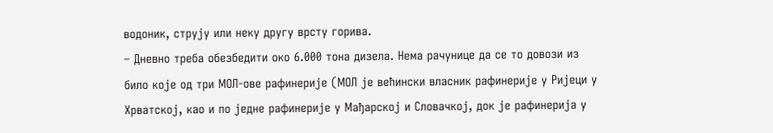водоник, струју или неку другу врсту горива.
– Дневно треба обезбедити око 6.000 тона дизела. Нема рачунице да се то довози из било које од три МОЛ-ове рафинерије (МОЛ је већински власник рафинерије у Ријеци у Хрватској, као и по једне рафинерије у Мађарској и Словачкој, док је рафинерија у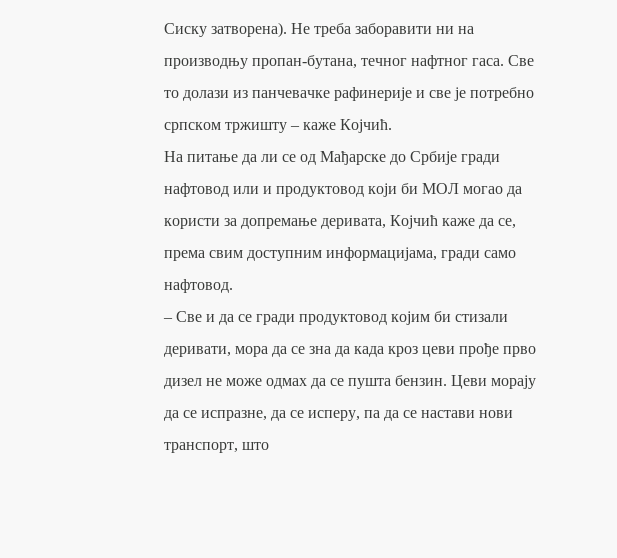Сиску затворена). Не треба заборавити ни на производњу пропан-бутана, течног нафтног гаса. Све то долази из панчевачке рафинерије и све је потребно српском тржишту – каже Којчић.
На питање да ли се од Мађарске до Србије гради нафтовод или и продуктовод који би МОЛ могао да користи за допремање деривата, Којчић каже да се, према свим доступним информацијама, гради само нафтовод.
– Све и да се гради продуктовод којим би стизали деривати, мора да се зна да када кроз цеви прође прво дизел не може одмах да се пушта бензин. Цеви морају да се испразне, да се исперу, па да се настави нови транспорт, што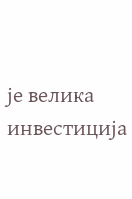је велика инвестиција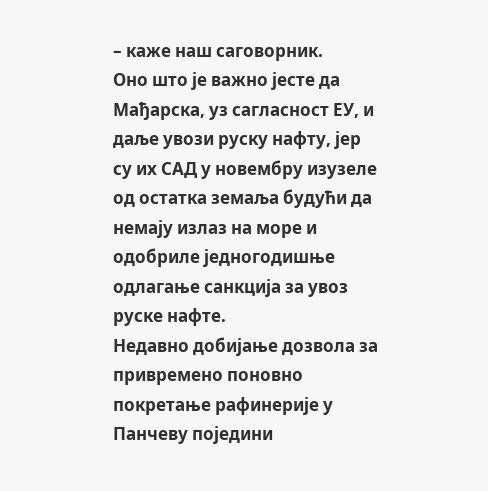– каже наш саговорник.
Оно што је важно јесте да Мађарска, уз сагласност ЕУ, и даље увози руску нафту, јер су их САД у новембру изузеле од остатка земаља будући да немају излаз на море и одобриле једногодишње одлагање санкција за увоз руске нафте.
Недавно добијање дозвола за привремено поновно покретање рафинерије у Панчеву поједини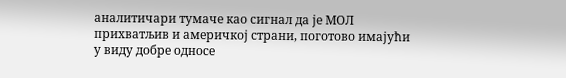аналитичари тумаче као сигнал да је МОЛ прихватљив и америчкој страни, поготово имајући у виду добре односе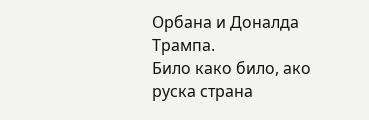Орбана и Доналда Трампа.
Било како било, ако руска страна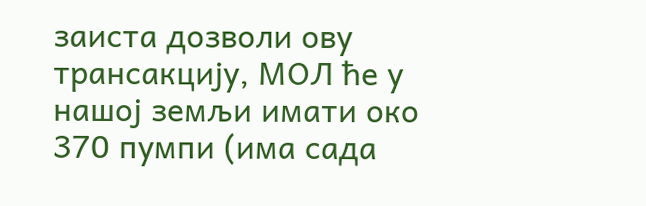заиста дозволи ову трансакцију, МОЛ ће у нашој земљи имати око 370 пумпи (има сада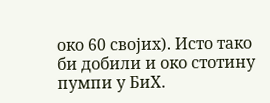око 60 својих). Исто тако би добили и око стотину пумпи у БиХ.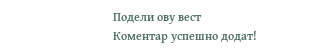Подели ову вест
Комeнтар успeшно додат!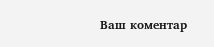Ваш комeнтар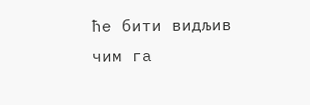ћe бити видљив чим га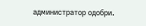администратор одобри.